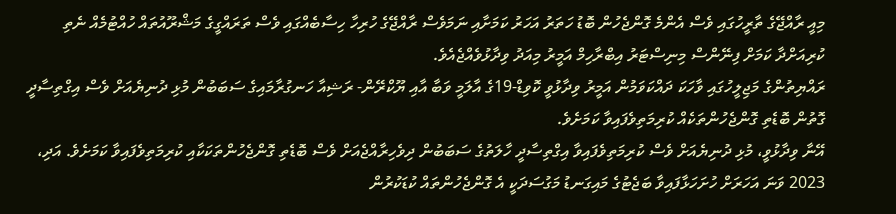މިއީ ރާއްޖޭގެ ތާރީހުގައި ވެސް އެންމެ ގޮންޖެހުން ބޮޑު ހަތަރު އަހަރު ކަމަށާއި ނަމަވެސް ރާއްޖޭގެ ހުރިހާ ހިސާބެއްގައި ވެސް ތަރައްގީގެ މަޝްރޫއުތައް ހުއްޓުމެއް ނެތި ކުރިއަށްދާ ކަމަށް ފިނޭންސް މިނިސްޓަރު އިބްރާހިމް އަމީރު މިއަދު ވިދާޅުވެއްޖެއެވެ.
ރައްޔިތުންގެ މަޖިލީހުގައި ވާހަކަ ދައްކަވަމުން އަމީރު ވިދާޅުވީ ކޮވިޑް-19ގެ އާލަމީ ވަބާ އާއި ޔޫކްރޭން- ރަޝިއާ ހަނގުރާމައިގެ ސަބަބުން މުޅި ދުނިޔެއަށް ވެސް އިގްތިސާދީ ގޮތުން ބޮޑެތި ގޮންޖެހުންތަކެއް ކުރިމަތިވެފައިވާ ކަމަށެވެ.
އޭނާ ވިދާޅުވީ، މުޅި ދުނިޔެއަށް ވެސް ކުރިމަތިވެފައިވާ އިގްތިސާދީ ހާލަތުގެ ސަބަބުން ދިވެހިރާއްޖެއަށް ވެސް ބޮޑެތި ގޮންޖެހުންތަކަކާއި ކުރިމަތިވެފައިވާ ކަމަށެވެ. އަދި، 2023 ވަނަ އަހަރަށް ހުށަހަޅާފައިވާ ބަޖެޓުގެ މައިގަނޑު މަގުސަދަކީ އެ ގޮންޖެހުންތައް ކުޑަކުރުން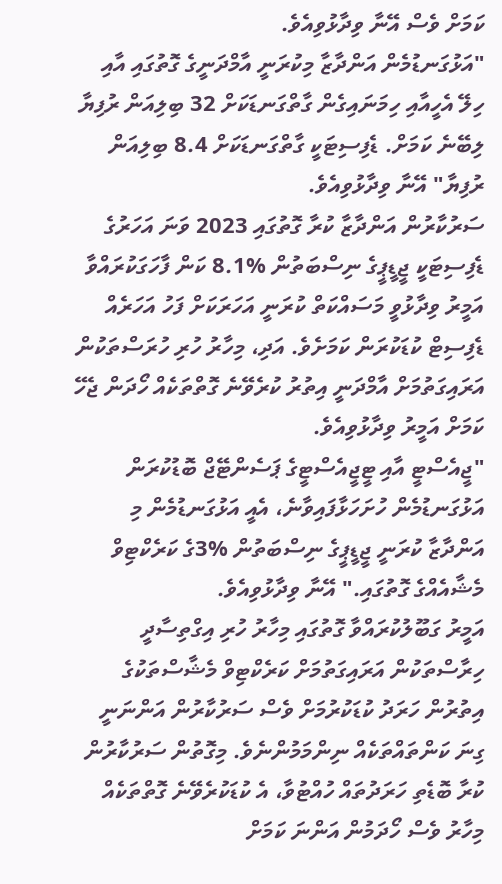ކަމަށް ވެސް އޭނާ ވިދާޅުވިއެވެ.
"އަޅުގަނޑުމެން އަންދާޒާ މިކުރަނީ އާމްދަނީގެ ގޮތުގައި އާއި ހިލޭ އެހީއާއި ހިމަނައިގެން ގާތްގަނޑަކަށް 32 ބިލިއަން ރުފިޔާ ލިބޭނެ ކަމަށް. ޑެފިސިޓަކީ ގާތްގަނޑަކަށް 8.4 ބިލިއަން ރުފިޔާ" އޭނާ ވިދާޅުވިއެވެ.
ސަރުކާރުން އަންދާޒާ ކުރާ ގޮތުގައި 2023 ވަނަ އަހަރުގެ ޑެފިސިޓަކީ ޖީޑީޕީގެ ނިސްބަތުން %8.1 ކަން ފާހަގަކުރައްވާ އަމީރު ވިދާޅުވީ މަސައްކަތް ކުރަނީ އަހަރަކަށް ފަހު އަހަރެއް ޑެފިސިޓް ކުޑަކުރަން ކަމަށެވެ. އަދި، މިހާރު ހުރި ހުރަސްތަކުން އަރައިގަތުމަށް އާމްދަނީ އިތުރު ކުރެވޭނެ ގޮތްތަކެއް ހޯދަން ޖެހޭ ކަމަށް އަމީރު ވިދާޅުވިއެވެ.
"ޖީއެސްޓީ އާއި ޓީޖީއެސްޓީގެ ޕަސެންޓޭޖް ބޮޑުކުރަން އަޅުގަނޑުމެން ހުށަހަޅާފައިވާނެ، އެއީ އަޅުގަނޑުމެން މި އަންދާޒާ ކުރަނީ ޖީޑީޕީގެ ނިސްބަތުން %3ގެ ކަރެކްޓިވް މެޝާއެއްގެ ގޮތުގައި." އޭނާ ވިދާޅުވިއެވެ.
އަމީރު ގަބޫލުކުރައްވާ ގޮތުގައި މިހާރު ހުރި އިގްތިސާދީ ހިރާސްތަކުން އަރައިގަތުމަށް ކަރެކްޓިވް މެޝާސްތަކުގެ އިތުރުން ހަރަދު ކުޑަކުރުމަށް ވެސް ސަރުކާރުން އަންނަނީ ގިނަ ކަންތައްތަކެއް ނިންމަމުންނެވެ. މިގޮތުން ސަރުކާރުން ކުރާ ބޮޑެތި ހަރަދުތައް ހުއްޓުވާ، އެ ކުޑަކުރެވޭނެ ގޮތްތަކެއް މިހާރު ވެސް ހޯދަމުން އަންނަ ކަމަށް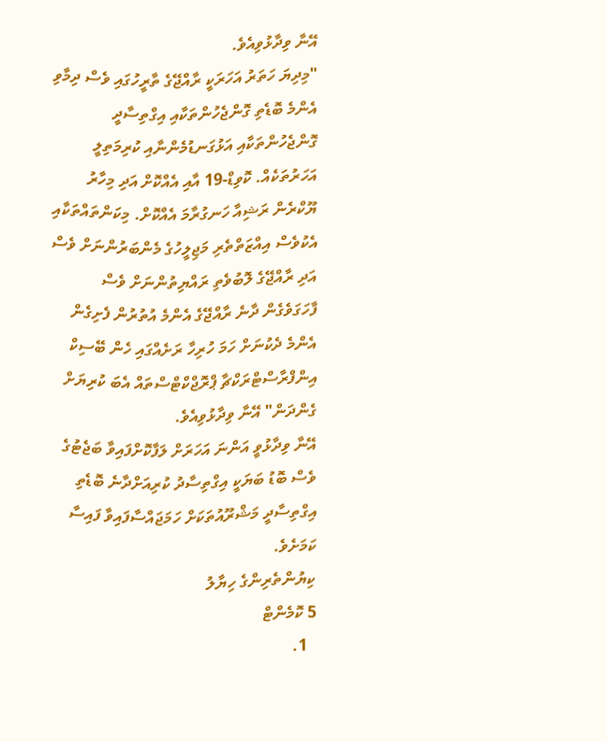އޭނާ ވިދާޅުވިއެވެ.
"މިދިޔަ ހަތަރު އަހަރަކީ ރާއްޖޭގެ ތާރީހުގައި ވެސް ދިމާވި އެންމެ ބޮޑެތި ގޮންޖެހުންތަކާއި އިގްތިސާދީ ގޮންޖެހުންތަކާއި އަޅުގަނޑުމެންނާއި ކުރިމަތިލީ އަހަރުތަކެއް. ކޮވިޑް-19 އާއި އެއްކޮށް އަދި މިހާރު ޔޫކްރެން ރަޝިއާ ހަނގުރާމަ އެއްކޮށް. މިކަންތައްތަކާއި އެކުވެސް އިއްޒަތްތެރި މަޖިލީހުގެ މެންބަރުންނަށް ވެސް އަދި ރާއްޖޭގެ ލޮބުވެތި ރައްޔިތުންނަށް ވެސް ފާހަގަވެގެން ދާނެ ރާއްޖޭގެ އެންމެ އުތުރުން ފެށިގެން އެންމެ ދެކުނަށް ހަމަ ހުރިހާ ރަށެއްގައި ހެން ބޭސިކް އިންފްރާސްޓްރަކްޗާ ޕްރޮޖްކްޓްސްތައް އެބަ ކުރިޔަށް ގެންދަން" އޭނާ ވިދާޅުވިއެވެ.
އޭނާ ވިދާޅުވީ އަންނަ އަހަރަށް ލަފާކޮށްފައިވާ ބަޖެޓުގެ ވެސް ބޮޑު ބަޔަކީ އިގްތިސާދު ކުރިއަށްދާނެ ބޮޑެތި އިގްތިސާދީ މަޝްރޫއުތަކަށް ހަމަޖައްސާފައިވާ ފައިސާ ކަމަށެވެ.
ކިޔުންތެރިންގެ ހިޔާލު
5 ކޮމެންޓް
  1.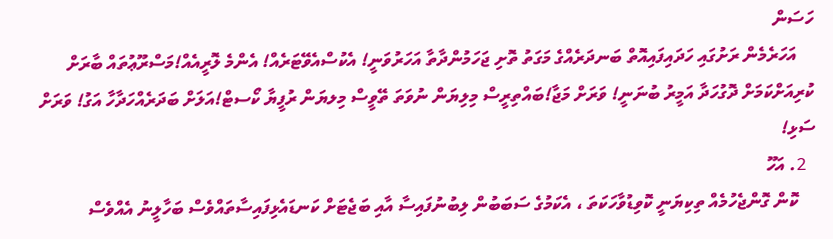ހަސަން
    އަހަރެމެން ރަށުގައި ހަދައިފައިއޮތް ބަނދަރެއްގެ މަގަތު ތޮށި ޖަހަމުންދާތާ އަހަރުވަނީ! އެކުސްއެވޭޓަރެއް! އެންމެ ލޮރީއެއް!މަސްރޫޢުތައް ބާރަށް ކުރިއަށްކަމަށް ދޮގުހަދާ އަމީރު ބުނަނީ! ވަރަށް މަޖާ!ބައްތިރީސް މިލިޔަން ނުވަތަ ތޭވީސް މިލޔަން ރުފީޔާ ކޯސޓް!އަލަށް ބަދަރެއްހަދާހާ އަގު! ވަރަށް ސަޅި!
  2. އަހޫ
    ކޮން ގޮންޖެހުމެއް ތިކިޔަނީ ކޮވިޑުވާހަކަތަ ، އެކަމުގެ ސަބަބުން ލިބުނުފައިސާ އާއި ބަޖެޓަށް ކަނޑައެޅިފައިސާތައްވެސް ބަހާލީނު އެއްވެސް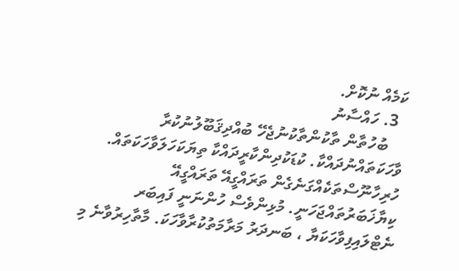ކަމެއް ނުކޮށް.
  3. ހައްސާނު
    ބުހުތާން ތާކުންތާކުނުޖެހޭ ބުއްދިޤަބޫލުނުކުރާ ވާހަކަތައްނުދައްކާ. ކުޑަކުދިންކާރީދައްކާ ތިޔަކަހަލަވާހަކަތައް. ހުރިހާނޫސްތަކެއްގަނެގެން ތަރައްގީއޭ ތަރައްގީއޭ ކިޔާޚަބަރުތައްޖަހަނީ. މުޅިންވެސް ހުންނަނީ ފައިބަރ ނެޓްލައިފިވާހަކަޔާ ، ބަނދަރު މަރާމަތުކުރާވާހަކަ. މާތާހިރުވާނެ މި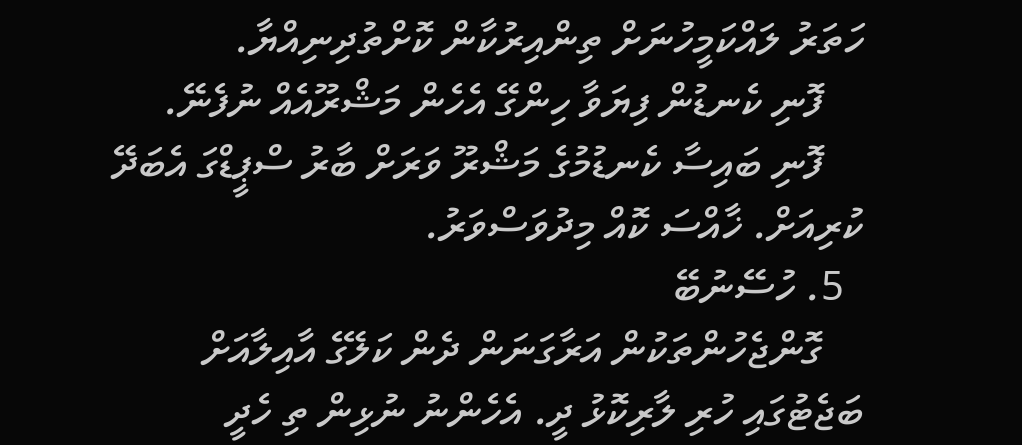ހަތަރު ލައްކަމީހުނަށް ތިންއިރުކާން ކޮށްތުދިނިއްޔާ.
    ފޮނި ކެނޑުން ފިޔަވާ ހިންގޭ އެހެން މަޝްރޫއެއް ނުފެނޭ.
    ފޮނި ބައިސާ ކެނޑުމުގެ މަޝްރޫ ވަރަށް ބާރު ސްޕީޑްގަ އެބަދޭ ކުރިއަށް. ޚާއްސަ ކޮއް މިދުވަސްވަރު.
  5. ހުސޭނުބޭ
    ގޮންޖެހުންތަކުން އަރާގަނަން ދެން ކަލޭގެ އާއިލާއަށް ބަޖެޓުގައި ހުރި ލާރިކޮޅު ދީ. އެހެންނު ނުޅިން ތި ހެދީ